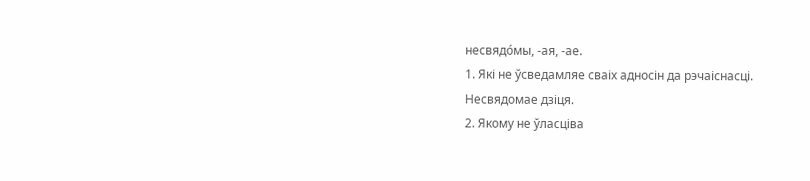несвядо́мы, -ая, -ае.
1. Які не ўсведамляе сваіх адносін да рэчаіснасці.
Несвядомае дзіця.
2. Якому не ўласціва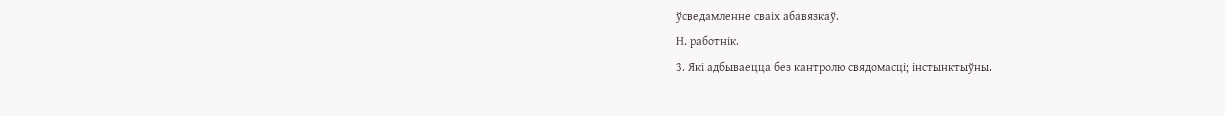ўсведамленне сваіх абавязкаў.
Н. работнік.
3. Які адбываецца без кантролю свядомасці; інстынктыўны.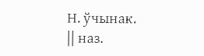Н. ўчынак.
|| наз.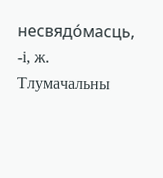несвядо́масць, -і, ж.
Тлумачальны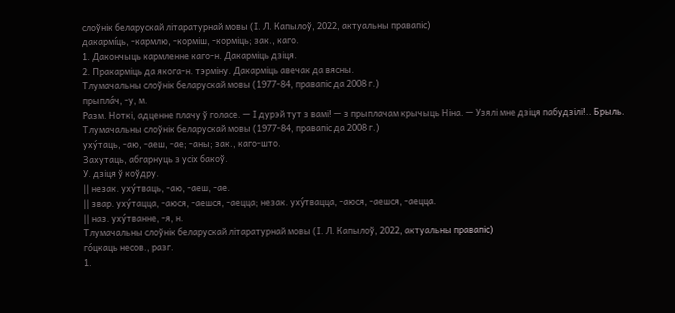слоўнік беларускай літаратурнай мовы (І. Л. Капылоў, 2022, актуальны правапіс)
дакармі́ць, ‑кармлю, ‑корміш, ‑корміць; зак., каго.
1. Дакончыць кармленне каго‑н. Дакарміць дзіця.
2. Пракарміць да якога‑н. тэрміну. Дакарміць авечак да вясны.
Тлумачальны слоўнік беларускай мовы (1977-84, правапіс да 2008 г.)
прыпла́ч, ‑у, м.
Разм. Ноткі, адценне плачу ў голасе. — І дурэй тут з вамі! — з прыплачам крычыць Ніна. — Узялі мне дзіця пабудзілі!.. Брыль.
Тлумачальны слоўнік беларускай мовы (1977-84, правапіс да 2008 г.)
уху́таць, -аю, -аеш, -ае; -аны; зак., каго-што.
Захутаць, абгарнуць з усіх бакоў.
У. дзіця ў коўдру.
|| незак. уху́тваць, -аю, -аеш, -ае.
|| звар. уху́тацца, -аюся, -аешся, -аецца; незак. уху́твацца, -аюся, -аешся, -аецца.
|| наз. уху́тванне, -я, н.
Тлумачальны слоўнік беларускай літаратурнай мовы (І. Л. Капылоў, 2022, актуальны правапіс)
го́цкаць несов., разг.
1.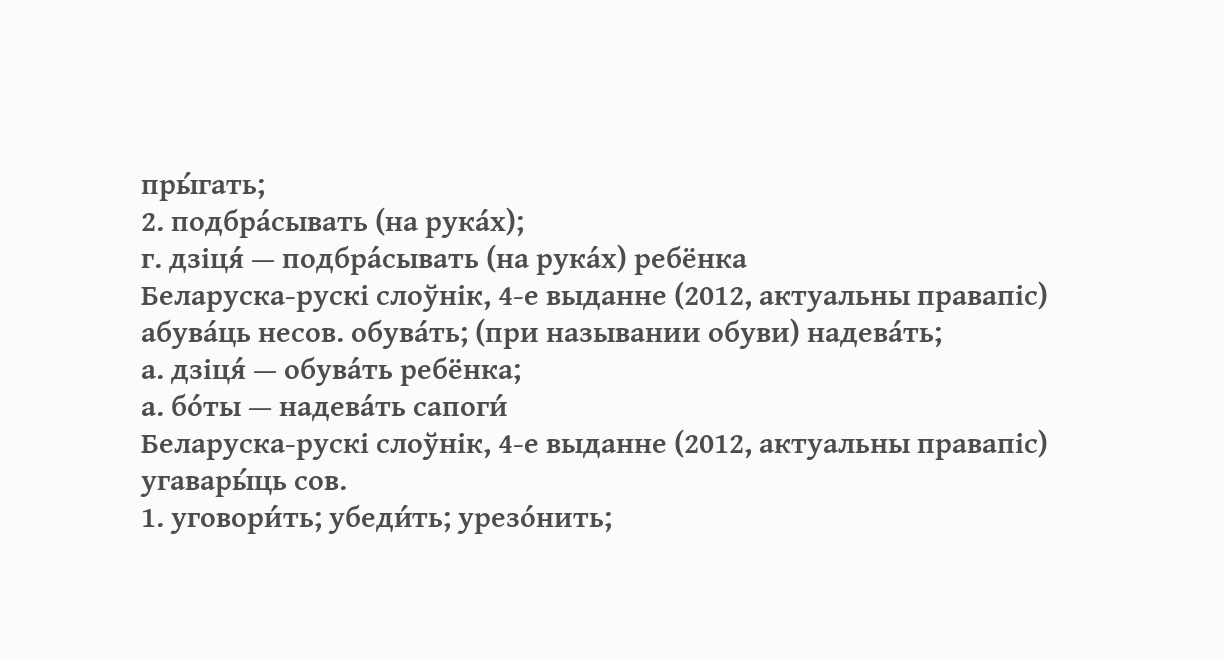пры́гать;
2. подбра́сывать (на рука́х);
г. дзіця́ — подбра́сывать (на рука́х) ребёнка
Беларуска-рускі слоўнік, 4-е выданне (2012, актуальны правапіс)
абува́ць несов. обува́ть; (при назывании обуви) надева́ть;
а. дзіця́ — обува́ть ребёнка;
а. бо́ты — надева́ть сапоги́
Беларуска-рускі слоўнік, 4-е выданне (2012, актуальны правапіс)
угавары́ць сов.
1. уговори́ть; убеди́ть; урезо́нить;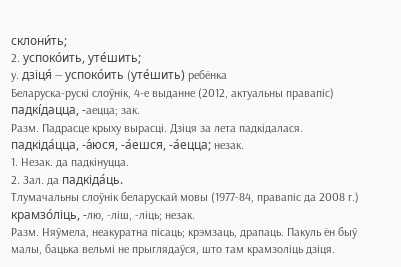склони́ть;
2. успоко́ить, уте́шить;
у. дзіця́ — успоко́ить (уте́шить) ребёнка
Беларуска-рускі слоўнік, 4-е выданне (2012, актуальны правапіс)
падкі́дацца, ‑аецца; зак.
Разм. Падрасце крыху вырасці. Дзіця за лета падкідалася.
падкіда́цца, ‑а́юся, ‑а́ешся, ‑а́ецца; незак.
1. Незак. да падкінуцца.
2. Зал. да падкіда́ць.
Тлумачальны слоўнік беларускай мовы (1977-84, правапіс да 2008 г.)
крамзо́ліць, ‑лю, ‑ліш, ‑ліць; незак.
Разм. Няўмела, неакуратна пісаць; крэмзаць, драпаць. Пакуль ён быў малы, бацька вельмі не прыглядаўся, што там крамзоліць дзіця.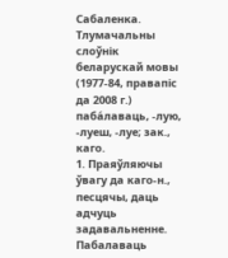Сабаленка.
Тлумачальны слоўнік беларускай мовы (1977-84, правапіс да 2008 г.)
паба́лаваць, ‑лую, ‑луеш, ‑луе; зак., каго.
1. Праяўляючы ўвагу да каго‑н., песцячы, даць адчуць задавальненне. Пабалаваць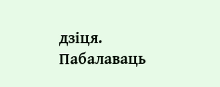дзіця. Пабалаваць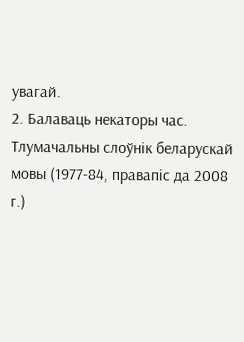увагай.
2. Балаваць некаторы час.
Тлумачальны слоўнік беларускай мовы (1977-84, правапіс да 2008 г.)